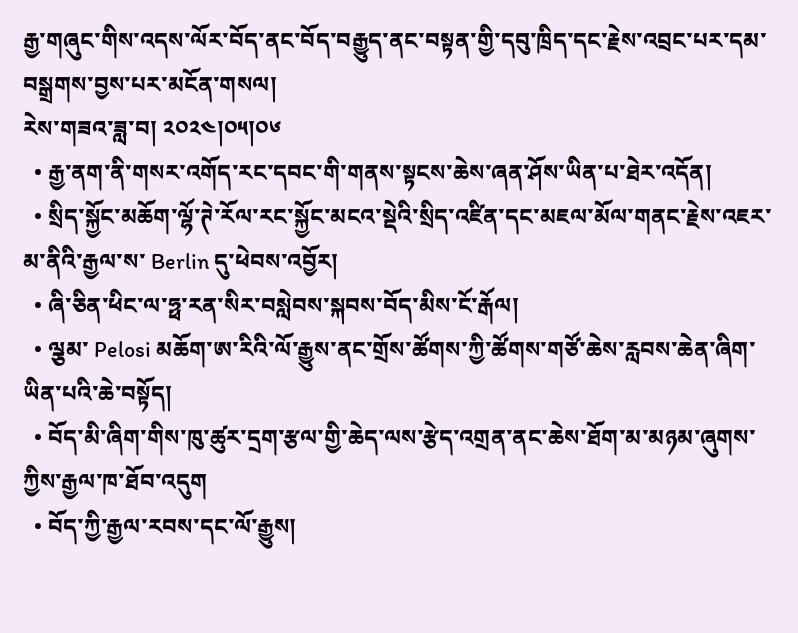རྒྱ་གཞུང་གིས་འདས་ལོར་བོད་ནང་བོད་བརྒྱུད་ནང་བསྟན་གྱི་དབུ་ཁྲིད་དང་རྗེས་འབྲང་པར་དམ་བསྒྲགས་བྱས་པར་མངོན་གསལ།
རེས་གཟའ་ཟླ་བ། ༢༠༢༤།༠༥།༠༦
  • རྒྱ་ནག་ནི་གསར་འགོད་རང་དབང་གི་གནས་སྟངས་ཆེས་ཞན་ཤོས་ཡིན་པ་ཐེར་འདོན།
  • སྲིད་སྐྱོང་མཆོག་ལྷོ་ཊེ་རོལ་རང་སྐྱོང་མངའ་སྡེའི་སྲིད་འཛིན་དང་མཇལ་མོལ་གནང་རྗེས་འཇར་མ་ནིའི་རྒྱལ་ས་ Berlin དུ་ཕེབས་འབྱོར།
  • ཞི་ཅིན་ཕིང་ལ་ཧྥ་རན་སིར་བསླེབས་སྐབས་བོད་མིས་ངོ་རྒོལ།
  • ལྕམ་ Pelosi མཆོག་ཨ་རིའི་ལོ་རྒྱུས་ནང་གྲོས་ཚོགས་ཀྱི་ཚོགས་གཙོ་ཆེས་རླབས་ཆེན་ཞིག་ཡིན་པའི་ཆེ་བསྟོད།
  • བོད་མི་ཞིག་གིས་ཁུ་ཚུར་དྲག་རྩལ་གྱི་ཆེད་ལས་རྩེད་འགྲན་ནང་ཆེས་ཐོག་མ་མཉམ་ཞུགས་ཀྱིས་རྒྱལ་ཁ་ཐོབ་འདུག
  • བོད་ཀྱི་རྒྱལ་རབས་དང་ལོ་རྒྱུས།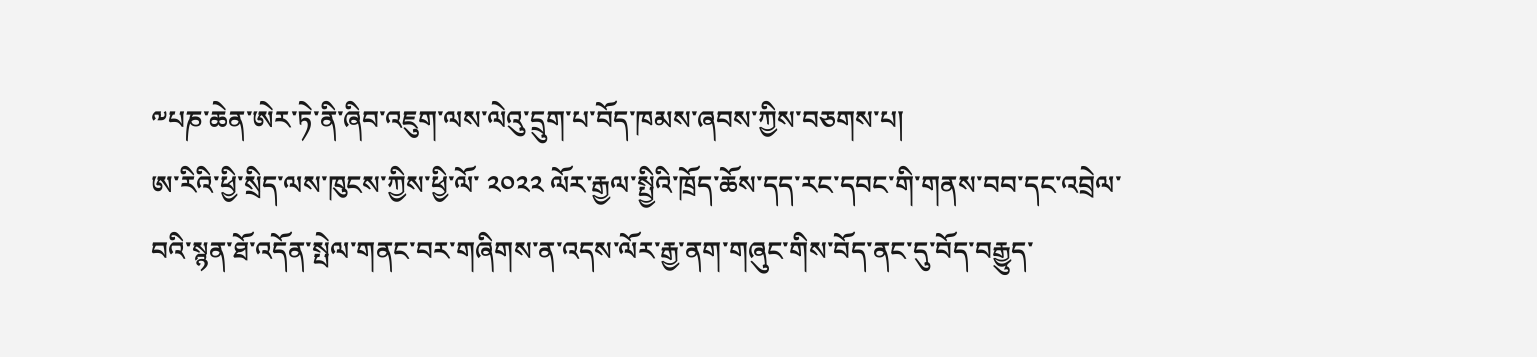༸པཎ་ཆེན་ཨེར་ཏེ་ནི་ཞིབ་འཇུག་ལས་ལེའུ་དྲུག་པ་བོད་ཁམས་ཞབས་ཀྱིས་བཅགས་པ།
ཨ་རིའི་ཕྱི་སྲིད་ལས་ཁུངས་ཀྱིས་ཕྱི་ལོ་ ༢༠༢༢ ལོར་རྒྱལ་སྤྱིའི་ཁྲོད་ཆོས་དད་རང་དབང་གི་གནས་བབ་དང་འབྲེལ་བའི་སྙན་ཐོ་འདོན་སྤེལ་གནང་བར་གཞིགས་ན་འདས་ལོར་རྒྱ་ནག་གཞུང་གིས་བོད་ནང་དུ་བོད་བརྒྱུད་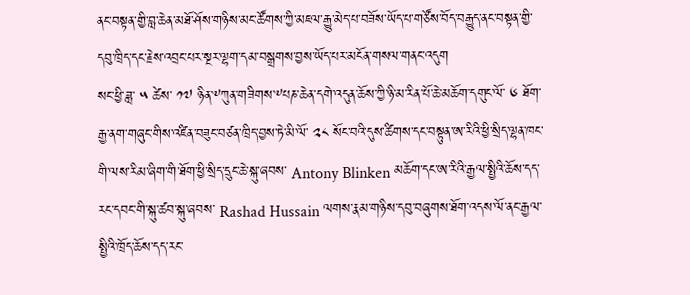ནང་བསྟན་གྱི་བླ་ཆེན་མཐོ་ཤོས་གཉིས་མང་ཚོགས་ཀྱི་མཇལ་རྒྱུ་མེད་པ་བཟོས་ཡོད་པ་གཙོས་བོད་བརྒྱུད་ནང་བསྟན་གྱི་དབུ་ཁྲིད་དང་རྗེས་འབྲང་པར་སྔར་ལྷག་དམ་བསྒྲགས་བྱས་ཡོད་པར་མངོན་གསལ་གནང་འདུག
སང་ཕྱི་ཟླ་ ༥ ཚེས་ ༡༧ ཉིན་༸ཀུན་གཟིགས་༸པཎ་ཆེན་དགེ་འདུན་ཆོས་ཀྱི་ཉི་མ་རིན་པོ་ཆེ་མཆོག་དགུང་ལོ་ ༦ ཐོག་རྒྱ་ནག་གཞུང་གིས་འཛིན་བཟུང་བཙན་ཁྲིད་བྱས་ཏེ་མི་ལོ་ ༢༨ སོང་བའི་དུས་ཚིགས་དང་བསྟུན་ཨ་རིའི་ཕྱི་སྲིད་ལྷན་ཁང་གི་ལས་རིམ་ཞིག་གི་ཐོག་ཕྱི་སྲིད་དྲུང་ཆེ་སྐུ་ཞབས་ Antony Blinken མཆོག་དང་ཨ་རིའི་རྒྱལ་སྤྱིའི་ཆོས་དད་རང་དབང་གི་སྐུ་ཚབ་སྐུ་ཞབས་ Rashad Hussain ལགས་རྣམ་གཉིས་དབུ་བཞུགས་ཐོག་འདས་ལོ་ནང་རྒྱལ་སྤྱིའི་ཁྲོད་ཆོས་དད་རང་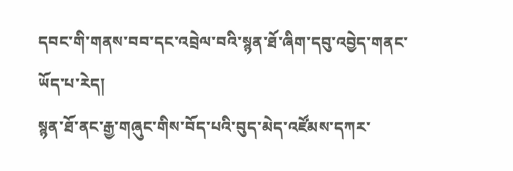དབང་གི་གནས་བབ་དང་འབྲེལ་བའི་སྙན་ཐོ་ཞིག་དབུ་འབྱེད་གནང་ཡོད་པ་རེད།
སྙན་ཐོ་ནང་རྒྱ་གཞུང་གིས་བོད་པའི་བུད་མེད་འཛོམས་དཀར་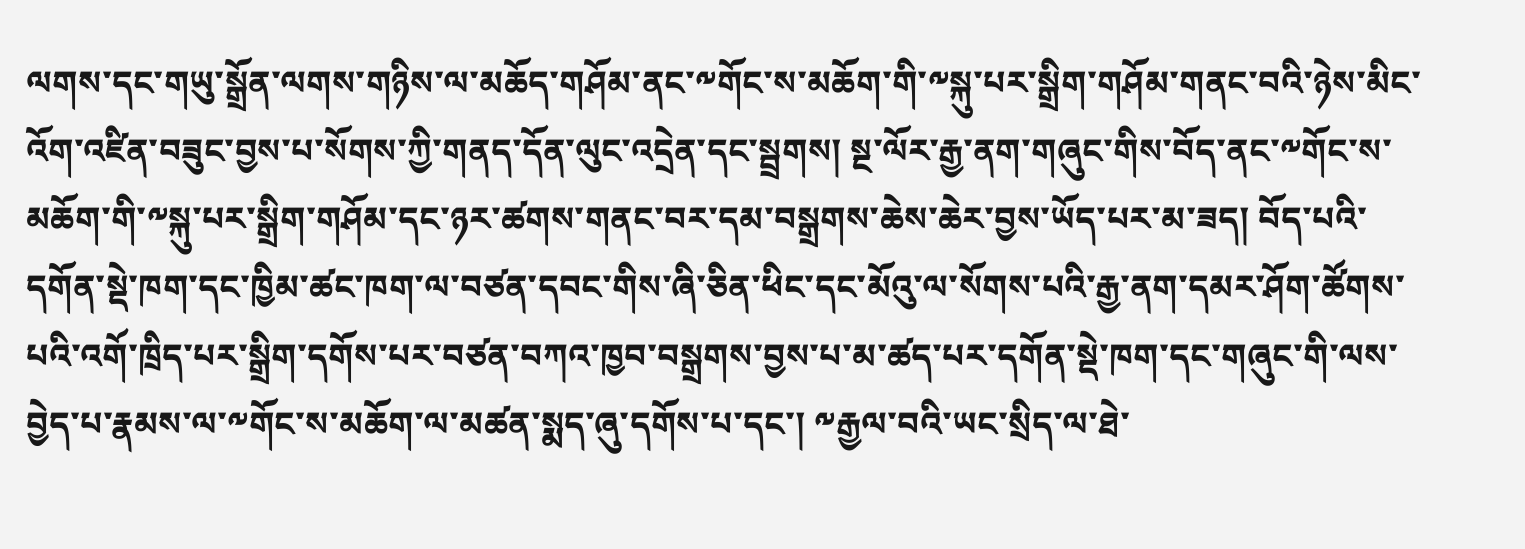ལགས་དང་གཡུ་སྒྲོན་ལགས་གཉིས་ལ་མཆོད་གཤོམ་ནང་༸གོང་ས་མཆོག་གི་༸སྐུ་པར་སྒྲིག་གཤོམ་གནང་བའི་ཉེས་མིང་འོག་འཛིན་བཟུང་བྱས་པ་སོགས་ཀྱི་གནད་དོན་ལུང་འདྲེན་དང་སྦྲགས། སྔ་ལོར་རྒྱ་ནག་གཞུང་གིས་བོད་ནང་༸གོང་ས་མཆོག་གི་༸སྐུ་པར་སྒྲིག་གཤོམ་དང་ཉར་ཚགས་གནང་བར་དམ་བསྒྲགས་ཆེས་ཆེར་བྱས་ཡོད་པར་མ་ཟད། བོད་པའི་དགོན་སྡེ་ཁག་དང་ཁྱིམ་ཚང་ཁག་ལ་བཙན་དབང་གིས་ཞི་ཅིན་ཕིང་དང་མོའུ་ལ་སོགས་པའི་རྒྱ་ནག་དམར་ཤོག་ཚོགས་པའི་འགོ་ཁྲིད་པར་སྒྲིག་དགོས་པར་བཙན་བཀའ་ཁྱབ་བསྒྲགས་བྱས་པ་མ་ཚད་པར་དགོན་སྡེ་ཁག་དང་གཞུང་གི་ལས་བྱེད་པ་རྣམས་ལ་༸གོང་ས་མཆོག་ལ་མཚན་སྨད་ཞུ་དགོས་པ་དང་། ༸རྒྱལ་བའི་ཡང་སྲིད་ལ་ཐེ་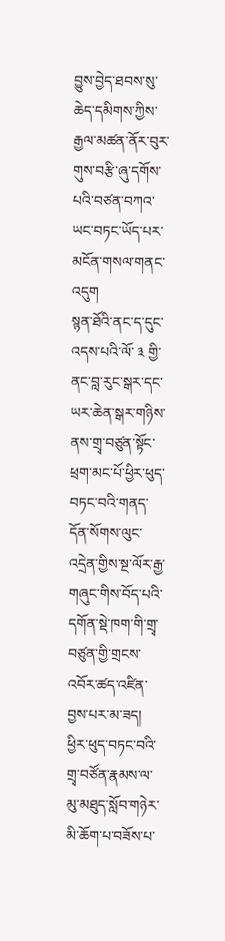བྱུས་བྱེད་ཐབས་སུ་ཆེད་དམིགས་ཀྱིས་རྒྱལ་མཚན་ནོར་བུར་གུས་བརྩི་ཞུ་དགོས་པའི་བཙན་བཀའ་ཡང་བཏང་ཡོད་པར་མངོན་གསལ་གནང་འདུག
སྙན་ཐོའི་ནང་ད་དུང་འདས་པའི་ལོ་ ༣ གྱི་ནང་བླ་རུང་སྒར་དང་ཡར་ཆེན་སྒར་གཉིས་ནས་གྲྭ་བཙུན་སྟོང་ཕྲག་མང་པོ་ཕྱིར་ཕུད་བཏང་བའི་གནད་དོན་སོགས་ལུང་འདྲེན་གྱིས་སྔ་ལོར་རྒྱ་གཞུང་གིས་བོད་པའི་དགོན་སྡེ་ཁག་གི་གྲྭ་བཙུན་གྱི་གྲངས་འབོར་ཚད་འཛིན་བྱས་པར་མ་ཟད། ཕྱིར་ཕུད་བཏང་བའི་གྲྭ་བཙོན་རྣམས་ལ་མུ་མཐུད་སློབ་གཉེར་མི་ཆོག་པ་བཟོས་པ་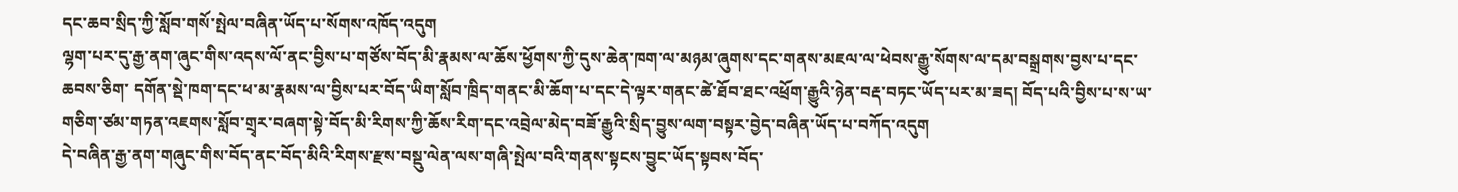དང་ཆབ་སྲིད་ཀྱི་སློབ་གསོ་སྤེལ་བཞིན་ཡོད་པ་སོགས་འཁོད་འདུག
ལྷག་པར་དུ་རྒྱ་ནག་ཞུང་གིས་འདས་ལོ་ནང་བྱིས་པ་གཙོས་བོད་མི་རྣམས་ལ་ཆོས་ཕྱོགས་ཀྱི་དུས་ཆེན་ཁག་ལ་མཉམ་ཞུགས་དང་གནས་མཇལ་ལ་ཕེབས་རྒྱུ་སོགས་ལ་དམ་བསྒྲགས་བྱས་པ་དང་ཆབས་ཅིག་ དགོན་སྡེ་ཁག་དང་ཕ་མ་རྣམས་ལ་བྱིས་པར་བོད་ཡིག་སློབ་ཁྲིད་གནང་མི་ཆོག་པ་དང་དེ་ལྟར་གནང་ཚེ་ཐོབ་ཐང་འཕྲོག་རྒྱུའི་ཉེན་བརྡ་བཏང་ཡོད་པར་མ་ཟད། བོད་པའི་བྱིས་པ་ས་ཡ་གཅིག་ཙམ་གཏན་འཇགས་སློབ་གྲྭར་བཞག་སྟེ་བོད་མི་རིགས་ཀྱི་ཆོས་རིག་དང་འབྲེལ་མེད་བཟོ་རྒྱུའི་སྲིད་བྱུས་ལག་བསྟར་བྱེད་བཞིན་ཡོད་པ་བཀོད་འདུག
དེ་བཞིན་རྒྱ་ནག་གཞུང་གིས་བོད་ནང་བོད་མིའི་རིགས་རྫས་བསྡུ་ལེན་ལས་གཞི་སྤེལ་བའི་གནས་སྟངས་བྱུང་ཡོད་སྟབས་བོད་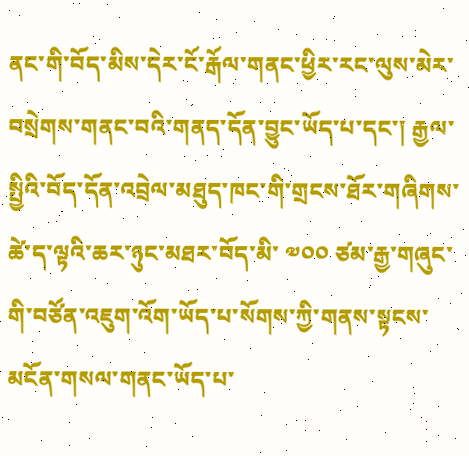ནང་གི་བོད་མིས་དེར་ངོ་རྒོལ་གནང་ཕྱིར་རང་ལུས་མེར་བསྲེགས་གནང་བའི་གནད་དོན་བྱུང་ཡོད་པ་དང་། རྒྱལ་སྤྱིའི་བོད་དོན་འབྲེལ་མཐུད་ཁང་གི་གྲངས་ཐོར་གཞིགས་ཚེ་ད་ལྟའི་ཆར་ཉུང་མཐར་བོད་མི་ ༧༠༠ ཙམ་རྒྱ་གཞུང་གི་བཙོན་འཇུག་འོག་ཡོད་པ་སོགས་ཀྱི་གནས་སྟངས་མངོན་གསལ་གནང་ཡོད་པ་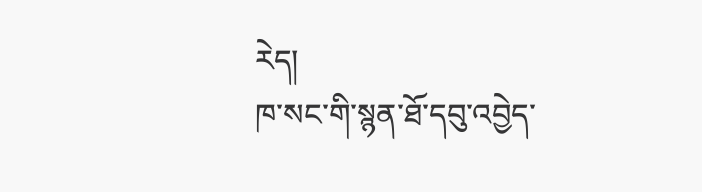རེད།
ཁ་སང་གི་སྙན་ཐོ་དབུ་འབྱེད་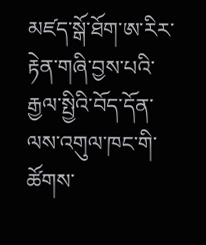མཛད་སྒོ་ཐོག་ཨ་རིར་རྟེན་གཞི་བྱས་པའི་རྒྱལ་སྤྱིའི་བོད་དོན་ལས་འགུལ་ཁང་གི་ཚོགས་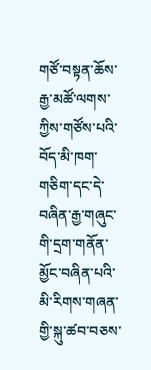གཙོ་བསྟན་ཆོས་རྒྱ་མཚོ་ལགས་ཀྱིས་གཙོས་པའི་བོད་མི་ཁག་གཅིག་དང་དེ་བཞིན་རྒྱ་གཞུང་གི་དྲག་གནོན་མྱོང་བཞིན་པའི་མི་རིགས་གཞན་གྱི་སྐུ་ཚབ་བཅས་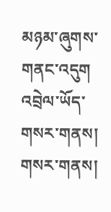མཉམ་ཞུགས་གནང་འདུག
འབྲེལ་ཡོད་གསར་གནས།
གསར་གནས།